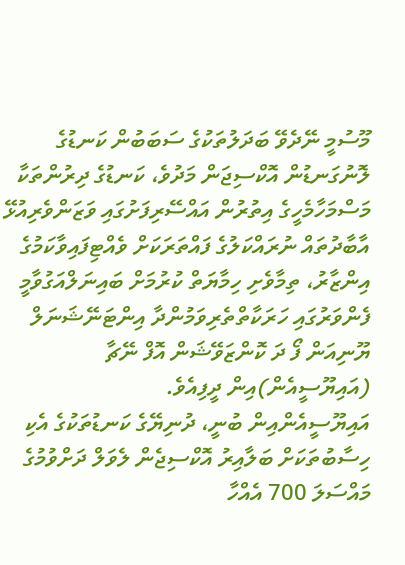މޫސުމީ ނޭދެވޭ ބަދަލުތަކުގެ ސަބަބުން ކަނޑުގެ ލޮނުގަނޑުން އޮކްސިޖަން މަދުވެ، ކަނޑުގެ ދިރުންތަކާ މަސްމަހާމެހީގެ އިތުރުން އައްސޭރިފަށުގައި ވަޒަންވެރިއުޅޭ އާބާދުތައް ނުރައްކަލުގެ ފައްތަރަކަށް ވެއްޓިފައިވާކަމުގެ އިންޒާރު، ތިމާވެށި ހިމާޔަތް ކުރުމަށް ބައިނަލްއަގުވާމީ ފެންވަރުގައި ހަރަކާތްތެރިވަމުންދާ އިންޓަނޭޝަނަލް ޔޫނިއަން ފޯ ދަ ކޮންޒަވޭޝަން އޮފް ނޭޗާ (އައިޔޫސީއެން)އިން ދީފިއެވެ.
އައިޔޫސީއެންއިން ބުނީ، ދުނިޔޭގެ ކަނޑުތަކުގެ އެކި ހިސާބުތަކަށް ބަލާއިރު އޮކްސިޖެން ލެވަލް ދަށްވުމުގެ މައްސަލަ 700 އެއްހާ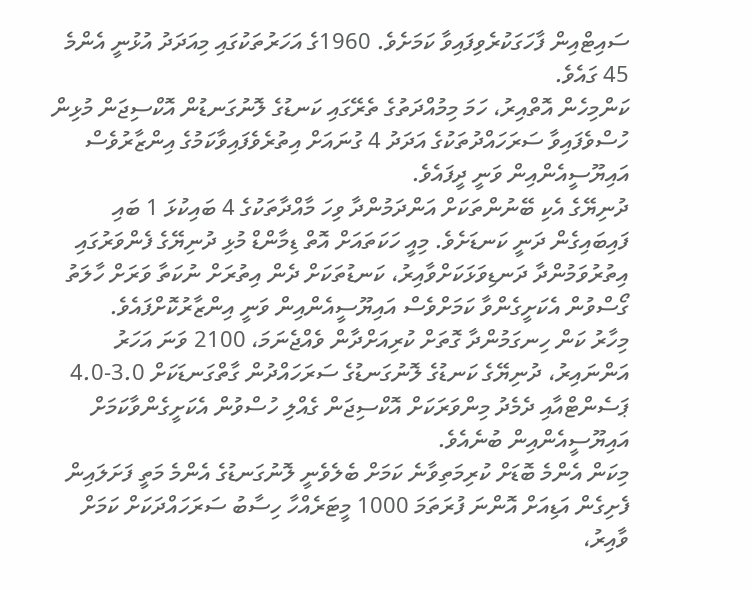ސައިޓްއިން ފާހަގަކުރެވިފައިވާ ކަމަށެވެ. 1960ގެ އަހަރުތަކުގައި މިއަދަދު އުޅުނީ އެންމެ 45 ގައެވެ.
ކަންމިހެން އޮތްއިރު، ހަމަ މިމުއްދަތުގެ ތެރޭގައި ކަނޑުގެ ލޮނުގަނޑުން އޮކްސިޖަން މުޅިން ހުސްވެފައިވާ ސަރަހައްދުތަކުގެ އަދަދު 4 ގުނައަށް އިތުރެވެފައިވާކަމުގެ އިންޒާރުވެސް އައިޔޫސީއެންއިން ވަނީ ދީފައެވެ.
ދުނިޔޭގެ އެކި ބޭނުންތަކަށް އަންދަމުންދާ ވިހަ މާއްދާތަކުގެ 4 ބައިކުޅަ 1 ބައި ފައިބައިގެން ދަނީ ކަނޑަށެވެ. މިއީ ހަކަތައަށް އޮތް ޑިމާންޑް މުޅި ދުނިޔޭގެ ފެންވަރުގައި އިތުރުވަމުންދާ ދަނޑިވަޅަކަށްވާއިރު، ކަނޑުތަކަށް ދެން އިތުރަށް ނުކަތާ ވަރަށް ހާލަތު ގޯސްވުން އެކަށީގެންވާ ކަމަށްވެސް އައިޔޫސީއެންއިން ވަނީ އިންޒާރުކޮށްފައެވެ.
މިހާރު ކަން ހިނގަމުންދާ ގޮތަށް ކުރިއަށްދާން ވެއްޖެނަމަ، 2100 ވަނަ އަހަރު އަންނައިރު، ދުނިޔޭގެ ކަނޑުގެ ލޮނުގަނޑުގެ ސަރަހައްދުން ގާތްގަނޑަކަށް 3.0-4.0 ޕަސެންޓްއާއި ދެމެދު މިންވަރަކަށް އޮކްސިޖަން ގެއްލި ހުސްވުން އެކަށީގެންވާކަމަށް އައިޔޫސީއެންއިން ބުނެއެވެ.
މިކަން އެންމެ ބޮޑަށް ކުރިމަތިވާނެ ކަމަށް ބެލެވެނީ ލޮނުގަނޑުގެ އެންމެ މަތީ ފަށަލައިން ފެށިގެން އަޑިއަށް އޮންނަ ފުރަތަމަ 1000 މީޓަރެއްހާ ހިސާބު ސަރަހައްދަކަށް ކަމަށް ވާއިރު،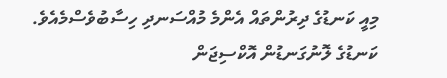މިއީ ކަނޑުގެ ދިރުންތައް އެންމެ މުއްސަނދި ހިސާބުވެސްމެއެވެ.
ކަނޑުގެ ލޮނުގަނޑުން އޮކްސިޖަން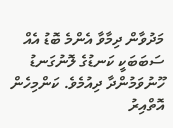މަދުވާން ދިމާވާ އެންމެ ބޮޑު އެއް ސަބަބަކީ ކަނޑުގެ ލޮނުގަނޑު ހޫނުވަމުންދާ ދިއުމެވެ. ކަންމިހެން އޮތްއިރު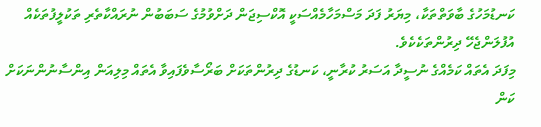ކަނޑުމަހުގެ ބާވަތްތަކާ، މިޔަރު ފަދަ މަސްމަހާމެއްސަކީ އޮކްސިޖަން ދަށްވުމުގެ ސަބަބުން ނުރައްކާތެރި ތަކުލީފުތަކެއް އުފުލަންޖެހޭ ދިރުންތަކެކެވެ.
މިފަދަ އެތައް ކަމެއްގެ ނުސީދާ އަސަރު ކުރާނީ، ކަނޑުގެ ދިރުންތަކަށް ބަރޯސާވެފައިވާ އެތައް މިލިއަން އިންސާނުންނަކަށް ކަން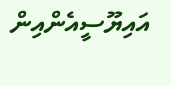އައިޔޫސީއެންއިން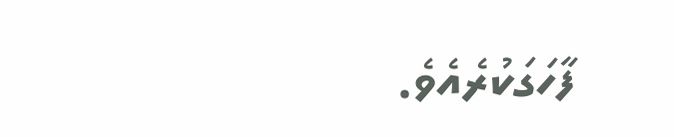ފާހަގަކުރެއެވެ.